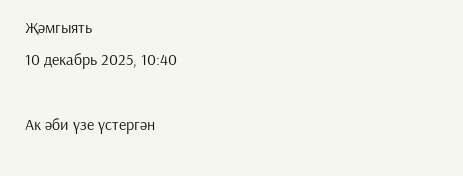Җәмгыять
10 декабрь 2025, 10:40

Ак әби үзе үстергән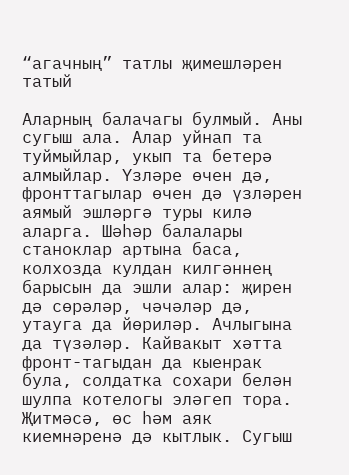“агачның” татлы җимешләрен татый

Аларның балачагы булмый. Аны сугыш ала. Алар уйнап та туймыйлар, укып та бетерә алмыйлар. Үзләре өчен дә, фронттагылар өчен дә үзләрен аямый эшләргә туры килә аларга. Шәһәр балалары станоклар артына баса, колхозда кулдан килгәннең барысын да эшли алар: җирен дә сөрәләр, чәчәләр дә, утауга да йөриләр. Ачлыгына да түзәләр. Кайвакыт хәтта фронт-тагыдан да кыенрак була, солдатка сохари белән шулпа котелогы эләгеп тора. Җитмәсә, өс һәм аяк киемнәренә дә кытлык. Сугыш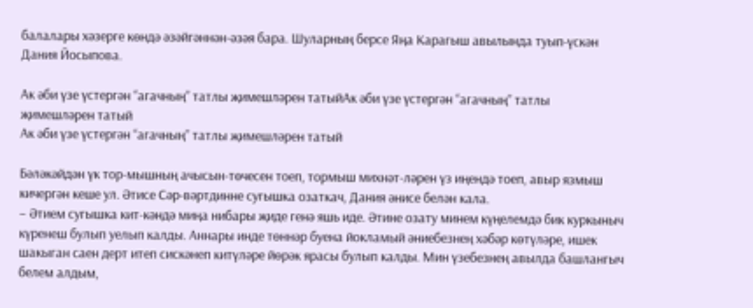балалары хәзерге көндә әзәйгәннән-әзәя бара. Шуларның берсе Яңа Карагыш авылында туып-үскән Дания Йосыпова.

Ак әби үзе үстергән “агачның” татлы җимешләрен татыйАк әби үзе үстергән “агачның” татлы җимешләрен татый
Ак әби үзе үстергән “агачның” татлы җимешләрен татый

Бәләкәйдән үк тор-мышның ачысын-төчесен тоеп, тормыш михнәт-ләрен үз иңендә тоеп, авыр язмыш кичергән кеше ул. Әтисе Сәр-вәртдинне сугышка озаткач, Дания әнисе белән кала.
– Әтием сугышка кит-кәндә миңа нибары җиде генә яшь иде. Әтине озату минем күңелемдә бик куркыныч күренеш булып уелып калды. Аннары инде төннәр буена йокламый әниебезнең хәбәр көтүләре, ишек шакыган саен дерт итеп сискәнеп китүләре йөрәк ярасы булып калды. Мин үзебезнең авылда башлангыч белем алдым,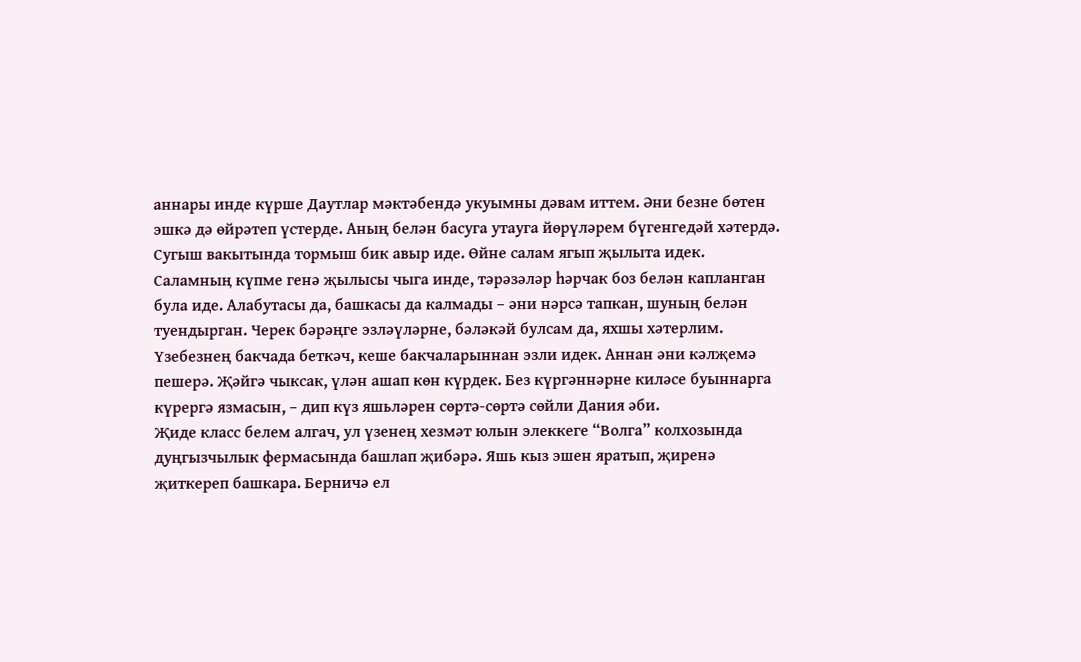аннары инде күрше Даутлар мәктәбендә укуымны дәвам иттем. Әни безне бөтен эшкә дә өйрәтеп үстерде. Аның белән басуга утауга йөрүләрем бүгенгедәй хәтердә. Сугыш вакытында тормыш бик авыр иде. Өйне салам ягып җылыта идек. Саламның күпме генә җылысы чыга инде, тәрәзәләр һәрчак боз белән капланган була иде. Алабутасы да, башкасы да калмады – әни нәрсә тапкан, шуның белән туендырган. Черек бәрәңге эзләүләрне, бәләкәй булсам да, яхшы хәтерлим. Үзебезнең бакчада беткәч, кеше бакчаларыннан эзли идек. Аннан әни кәлҗемә пешерә. Җәйгә чыксак, үлән ашап көн күрдек. Без күргәннәрне киләсе буыннарга күрергә язмасын, – дип күз яшьләрен сөртә-сөртә сөйли Дания әби.
Җиде класс белем алгач, ул үзенең хезмәт юлын элеккеге “Волга” колхозында дуңгызчылык фермасында башлап җибәрә. Яшь кыз эшен яратып, җиренә җиткереп башкара. Берничә ел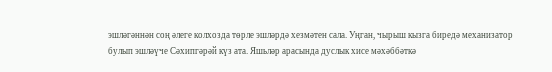эшләгәннән соң әлеге колхозда төрле эшләрдә хезмәтен сала. Уңган, чырыш кызга биредә механизатор булып эшләүче Сәхипгәрәй күз ата. Яшьләр арасында дуслык хисе мәхәббәткә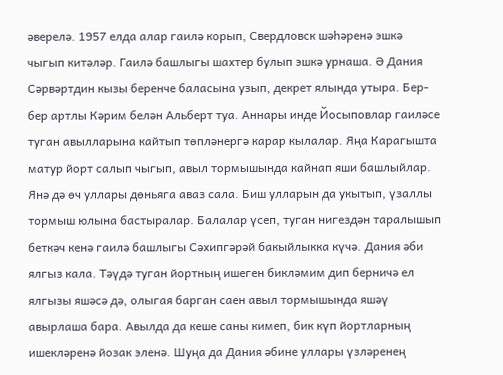әверелә. 1957 елда алар гаилә корып, Свердловск шәһәренә эшкә чыгып китәләр. Гаилә башлыгы шахтер булып эшкә урнаша. Ә Дания Сәрвәртдин кызы беренче баласына узып, декрет ялында утыра. Бер-бер артлы Кәрим белән Альберт туа. Аннары инде Йосыповлар гаиләсе туган авылларына кайтып төпләнергә карар кылалар. Яңа Карагышта матур йорт салып чыгып, авыл тормышында кайнап яши башлыйлар. Янә дә өч уллары дөньяга аваз сала. Биш улларын да укытып, үзаллы тормыш юлына бастыралар. Балалар үсеп, туган нигездән таралышып беткәч кенә гаилә башлыгы Сәхипгәрәй бакыйлыкка күчә. Дания әби ялгыз кала. Тәүдә туган йортның ишеген бикләмим дип берничә ел ялгызы яшәсә дә, олыгая барган саен авыл тормышында яшәү авырлаша бара. Авылда да кеше саны кимеп, бик күп йортларның ишекләренә йозак эленә. Шуңа да Дания әбине уллары үзләренең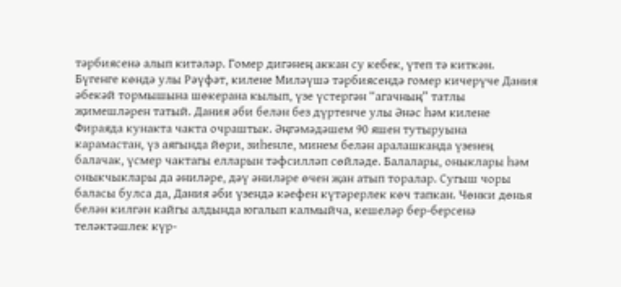тәрбиясенә алып китәләр. Гомер дигәнең аккан су кебек, үтеп тә киткән. Бүгенге көндә улы Рәүфәт, килене Миләүшә тәрбиясендә гомер кичерүче Дания әбекәй тормышына шөкерана кылып, үзе үстергән “агачның” татлы җимешләрен татый. Дания әби белән без дүртенче улы Әнәс һәм килене Фираяда кунакта чакта очраштык. Әңгәмәдәшем 90 яшен тутыруына карамастан, үз аягында йөри, зиһенле, минем белән аралашканда үзенең балачак, үсмер чактагы елларын тәфсилләп сөйләде. Балалары, оныклары һәм оныкчыклары да әниләре, дәү әниләре өчен җан атып торалар. Сугыш чоры баласы булса да, Дания әби үзендә кәефен күтәрерлек көч тапкан. Чөнки дөнья белән килгән кайгы алдында югалып калмыйча, кешеләр бер-берсенә теләктәшлек күр-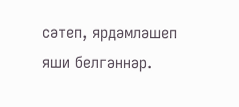сәтеп, ярдәмләшеп яши белгәннәр.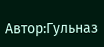Автор:Гульназ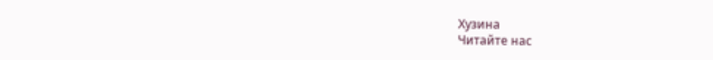Хузина
Читайте нас